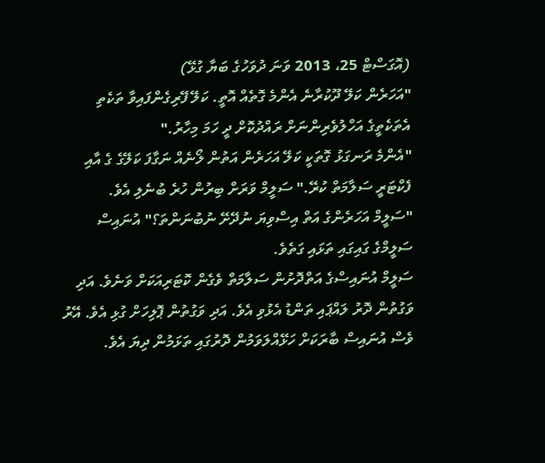(އޮގަސްޓް 25، 2013 ވަނަ ދުވަހުގެ ބަޔާ ގުޅޭ)
"އަހަރެން ކަލޭ ދޫކުރާނެ އެންމެ ގޮތެއް އޮތީ. ކަލޭ ފޭރިގެންފައިވާ ތަކެތި އެތަކެތީގެ އަހްލުވެރިންނަށް ރައްދުކޮށް ދީ ހަމަ މިހާރު."
"އެންމެ ރަނގަޅު ގޮތަކީ ކަލޭ އަހަރެން އަތުން ލޯނެއް ނަގާފަ ކަލޭގެ ގެ އާއި ފެކްޓަރީ ސަލާމަތް ކުރޭ." ސަލީމް ވަރަށް ބިރުން ހުރެ ބުނެލި އެވެ.
"ސަލީމް އަހަރެންގެ އަތް އިސްވިޔަ ނުދޭށޭ ނުބުނަންތަ؟" އުނައިސް ސަލީމްގެ ގައިގައި ތަޅައި ގަތެވެ.
ސަލީމް އުނައިސްގެ އަތްދޮށުން ސަލާމަތް ވެގެން ކޮޓަރިއަކަށް ވަނެވެ. އަދި ވަގުތުން ދޮރު ލައްޕައި ތަންޑު އެޅުވި އެވެ. އަދި ވަގުތުން ޕޮލިހަށް ގުޅި އެވެ. އޭރު ވެސް އުނައިސް ބާރަކަށް ހަޅޭއްލަވަމުން ދޮރުގައި ތަޅަމުން ދިޔަ އެވެ.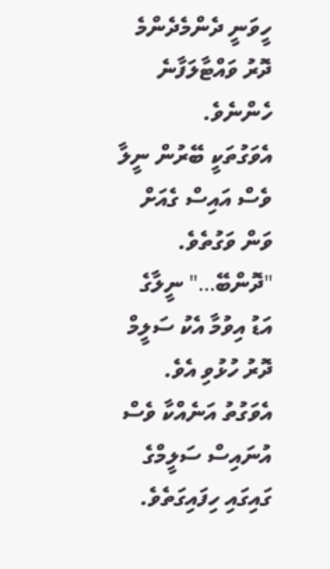ހީވަނީ ދެންމެދެންމެ ދޮރު ވައްޓާލަފާނެ ހެންނެވެ.
އެވަގުތަކީ ބޭރުން ނީލާ ވެސް އައިސް ގެއަށް ވަން ވަގުތެވެ.
"ދޮންބޭ…" ނީލާގެ އަޑު އިވުމާ އެކު ސަލީމް ދޮރު ހުޅުވި އެވެ. އެވަގުތު އަނެއްކާ ވެސް އުނައިސް ސަލީމްގެ ގައިގައި ހިފައިގަތެވެ.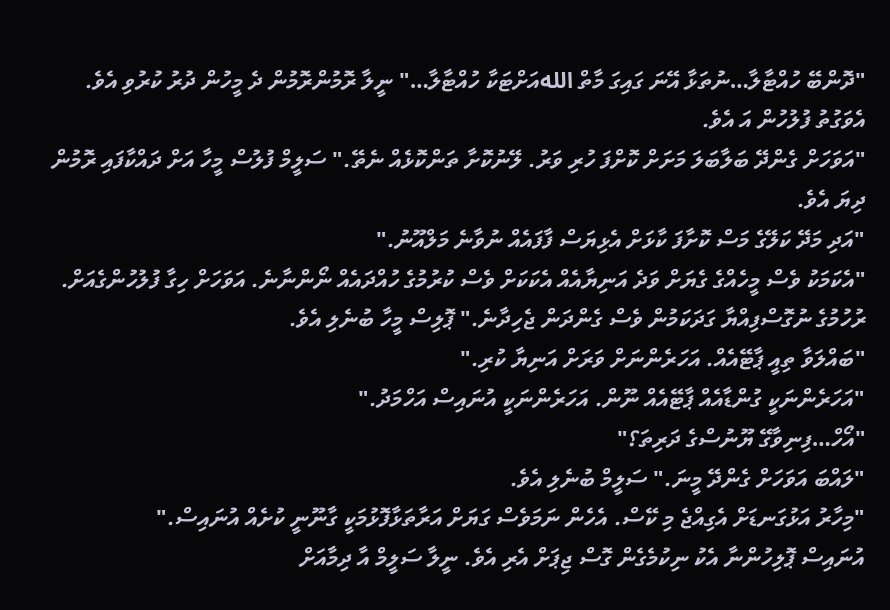"ދޮންބޭ ހުއްޓާލާ…ނުތަޅާ އޭނަ ގައިގަ މާތް اللهއަށްޓަކާ ހުއްޓާލާ…" ނީލާ ރޮމުންރޮމުން ދެ މީހުން ދުރު ކުރުވި އެވެ.
އެވަގުތު ފުލުހުން އަ އެވެ.
"އަވަހަށް ގެންދޭ ބަލާބަލަ މަށަށް ކޮށްފަ ހުރި ވަރު. ލޭނުކޮށާ ތަންކޮޅެއް ނެތޭ." ސަލީމް ފުލުސް މީހާ އަށް ދައްކާފައި ރޮމުން ދިޔަ އެވެ.
"އަދި މަދޭ ކަލޭގެ މަސް ކޮށާފަ ކާޅަށް އެޅިޔަސް ފާފައެއް ނުވާނެ މަލްއޫނު."
"އެކަމަކު ވެސް މީހެއްގެ ގެޔަށް ވަދެ އަނިޔާއެއް އެކަކަށް ވެސް ކުރުމުގެ ހުއްދައެއް ނޯންނާނެ. އަވަހަށް ހިގާ ފުލުހުންގެއަށް. ރުހުމުގެ ނުގޮސްފިއްޔާ ގަދަކަމުން ވެސް ގެންދަން ޖެހިދާނެ." ޕޮލިސް މީހާ ބުނެލި އެވެ.
"ބައްލަވާ ތިއީ ޕާޓޭއެއް. އަހަރެންނަށް ވަރަށް އަނިޔާ ކުރި."
"އަހަރެންނަކީ ގުންޑާއެއް ޕާޓޭއެއް ނޫން. އަހަރެންނަކީ އުނައިސް އަހްމަދު."
"އޯހް…ފިނިވާގޭ ޔޫނުސްގެ ދަރިތަ؟"
"ލައްބަ އަވަހަށް ގެންދޭ މީނަ." ސަލީމް ބުނެލި އެވެ.
"މިހާރު އަޅުގަނޑަށް އެގިއްޖެ މި ކޭސް. އެހެން ނަމަވެސް ގަޔަށް އަރާތަޅާފޮޅުމަކީ ގާނޫނީ ކުށެއް އުނައިސް."
އުނައިސް ޕޮލިހުންނާ އެކު ނިކުމެގެން ގޮސް ޖިޕަށް އެރި އެވެ. ނީލާ ސަލީމް އާ ދިމާއަށް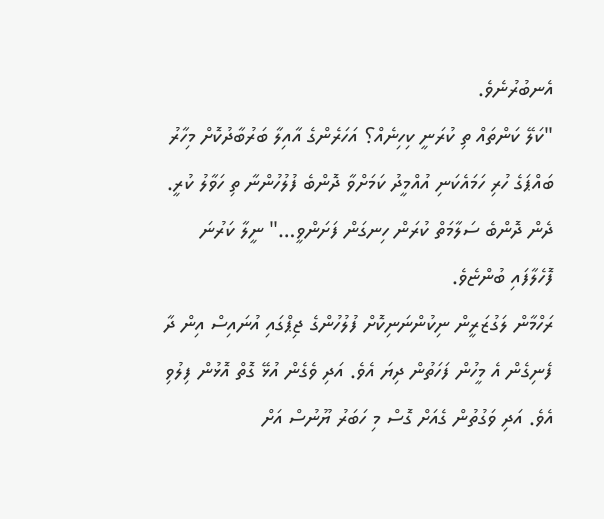އެނބުރުނެވެ.
"ކަލޭ ކަންތައް ތި ކުރަނީ ކިހިނެއް؟ އަހަރެންގެ އާއިލާ ބަރުބާދުކޮށް މިހާރު ބައްޕަގެ ހުރި ހަމައެކަނި އުއްމީދު ކަމަށްވާ ދޮންބެ ފުލުހުންނާ ތި ހަވާލު ކުރީ. ދެން ދޮންބެ ސަލާމަތް ކުރަން ހިނގަން ފަށަންވީ…" ނީލާ ކަރުނަ ފޮހެލާފައި ބުންޏެވެ.
ރަހްމާން ލަގުޒަރީން ނިކުންނަނިކޮށް ފުލުހުންގެ ޖިޕްގައި އުނައިސް އިން ދާ ފެނިގެން އެ މީހުން ފަހަތުން ދިޔަ އެވެ. އަދި ވެގެން އުޅޭ ގޮތް އޮޅުން ފިލުވި އެވެ. އަދި ވަގުތުން ގެއަށް ގޮސް މި ހަބަރު ޔޫނުސް އަށް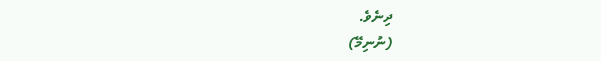ދިނެވެ.
(ނުނިމޭ)